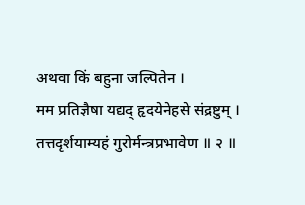अथवा किं बहुना जल्पितेन ।
मम प्रतिज्ञैषा यद्यद् हृदयेनेहसे संद्रष्टुम् ।
तत्तदृर्शयाम्यहं गुरोर्मन्त्रप्रभावेण ॥ २ ॥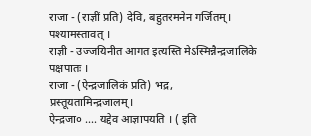राजा - (राज्ञीं प्रति) देवि, बहुतरमनेन गर्जितम्। पश्यामस्तावत् ।
राज्ञी - उज्जयिनीत आगत इत्यस्ति मेऽस्मिन्नैन्द्रजालिके पक्षपातः ।
राजा - (ऐन्द्रजालिकं प्रति) भद्र, प्रस्तूयतामिन्द्रजालम्।
ऐन्द्रजा० .... यद्देव आज्ञापयति । ( इति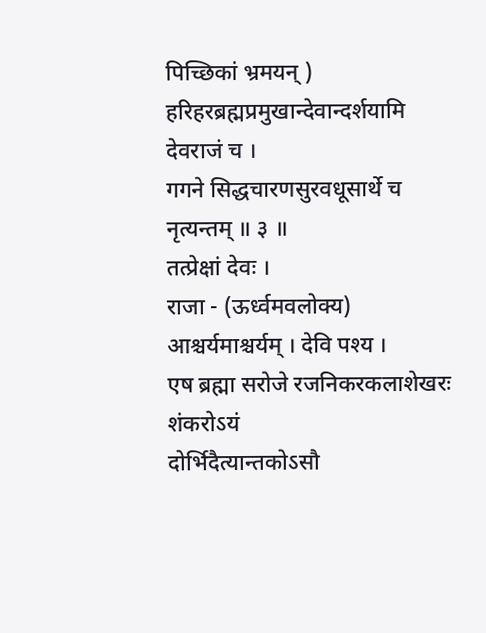पिच्छिकां भ्रमयन् )
हरिहरब्रह्मप्रमुखान्देवान्दर्शयामि देवराजं च ।
गगने सिद्धचारणसुरवधूसार्थे च नृत्यन्तम् ॥ ३ ॥
तत्प्रेक्षां देवः ।
राजा - (ऊर्ध्वमवलोक्य) आश्चर्यमाश्चर्यम् । देवि पश्य ।
एष ब्रह्मा सरोजे रजनिकरकलाशेखरः शंकरोऽयं
दोर्भिदैत्यान्तकोऽसौ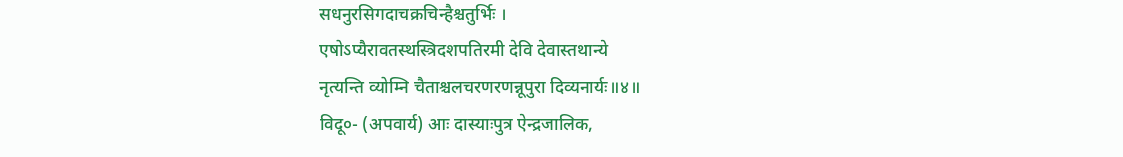सधनुरसिगदाचक्रचिन्हैश्चतुर्भिः ।
एषोऽप्यैरावतस्थस्त्रिदशपतिरमी देवि देवास्तथान्ये
नृत्यन्ति व्योम्नि चैताश्चलचरणरणन्नूपुरा दिव्यनार्यः॥४॥
विदू०- (अपवार्य) आः दास्याःपुत्र ऐन्द्रजालिक,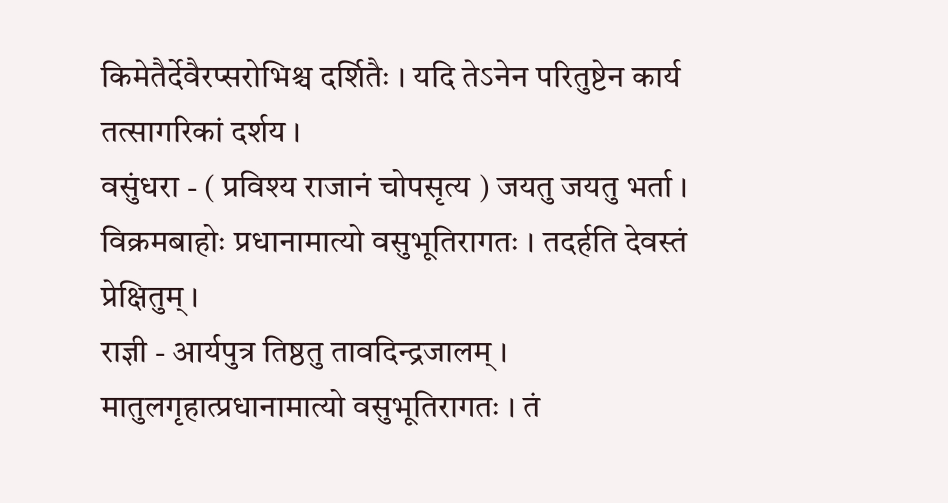किमेतैर्देवैरप्सरोभिश्च दर्शितैः । यदि तेऽनेन परितुष्टेन कार्य तत्सागरिकां दर्शय ।
वसुंधरा - ( प्रविश्य राजानं चोपसृत्य ) जयतु जयतु भर्ता । विक्रमबाहोः प्रधानामात्यो वसुभूतिरागतः । तदर्हति देवस्तं प्रेक्षितुम् ।
राज्ञी - आर्यपुत्र तिष्ठतु तावदिन्द्रजालम् । मातुलगृहात्प्रधानामात्यो वसुभूतिरागतः । तं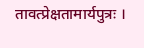तावत्प्रेक्षतामार्यपुत्रः ।